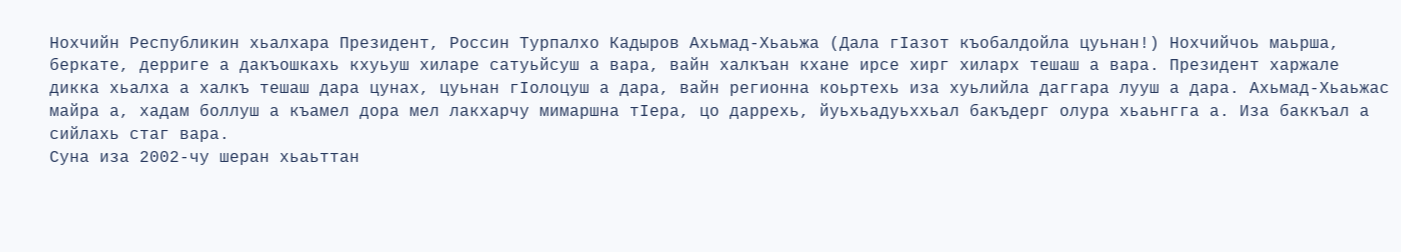Нохчийн Республикин хьалхара Президент, Россин Турпалхо Кадыров Ахьмад-Хьаьжа (Дала гIазот къобалдойла цуьнан!) Нохчийчоь маьрша, беркате, дерриге а дакъошкахь кхуьуш хиларе сатуьйсуш а вара, вайн халкъан кхане ирсе хирг хиларх тешаш а вара. Президент харжале дикка хьалха а халкъ тешаш дара цунах, цуьнан гIолоцуш а дара, вайн регионна коьртехь иза хуьлийла даггара лууш а дара. Ахьмад-Хьаьжас майра а, хадам боллуш а къамел дора мел лакхарчу мимаршна тIера, цо даррехь, йуьхьадуьххьал бакъдерг олура хьаьнгга а. Иза баккъал а сийлахь стаг вара.
Суна иза 2002-чу шеран хьаьттан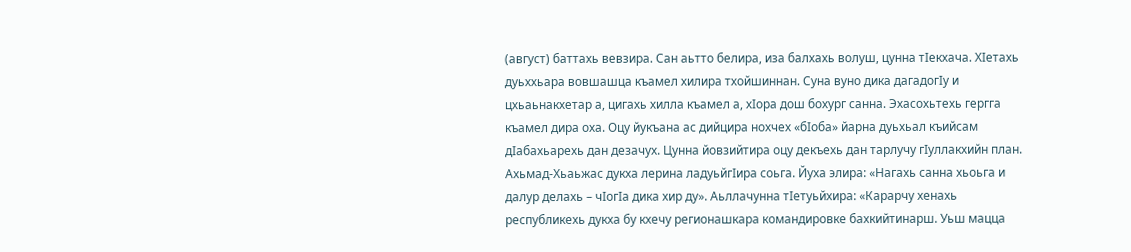(август) баттахь вевзира. Сан аьтто белира, иза балхахь волуш, цунна тIекхача. ХIетахь дуьххьара вовшашца къамел хилира тхойшиннан. Суна вуно дика дагадогIу и цхьаьнакхетар а, цигахь хилла къамел а, хIора дош бохург санна. Эхасохьтехь гергга къамел дира оха. Оцу йукъана ас дийцира нохчех «бIоба» йарна дуьхьал къийсам дIабахьарехь дан дезачух. Цунна йовзийтира оцу декъехь дан тарлучу гIуллакхийн план.
Ахьмад-Хьаьжас дукха лерина ладуьйгIира соьга. Йуха элира: «Нагахь санна хьоьга и далур делахь – чIогIа дика хир ду». Аьллачунна тIетуьйхира: «Карарчу хенахь республикехь дукха бу кхечу регионашкара командировке бахкийтинарш. Уьш мацца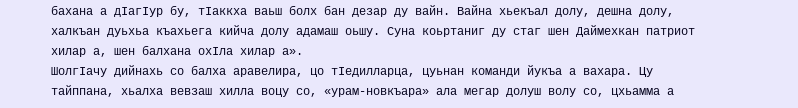бахана а дIагIур бу, тIаккха ваьш болх бан дезар ду вайн. Вайна хьекъал долу, дешна долу, халкъан дуьхьа къахьега кийча долу адамаш оьшу. Суна коьртаниг ду стаг шен Даймехкан патриот хилар а, шен балхана охIла хилар а».
ШолгIачу дийнахь со балха аравелира, цо тIедилларца, цуьнан команди йукъа а вахара. Цу тайппана, хьалха вевзаш хилла воцу со, «урам-новкъара» ала мегар долуш волу со, цхьамма а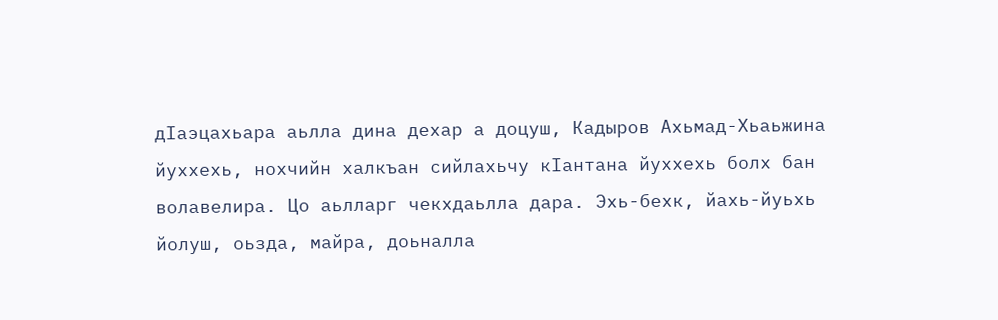дIаэцахьара аьлла дина дехар а доцуш, Кадыров Ахьмад-Хьаьжина йуххехь, нохчийн халкъан сийлахьчу кIантана йуххехь болх бан волавелира. Цо аьлларг чекхдаьлла дара. Эхь-бехк, йахь-йуьхь йолуш, оьзда, майра, доьналла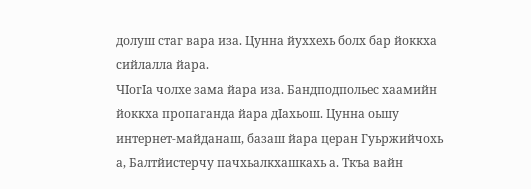долуш стаг вара иза. Цунна йуххехь болх бар йоккха сийлалла йара.
ЧIогIа чолхе зама йара иза. Бандподпольес хаамийн йоккха пропаганда йара дIахьош. Цунна оьшу интернет-майданаш, базаш йара церан Гуьржийчохь а, Балтйистерчу пачхьалкхашкахь а. Ткъа вайн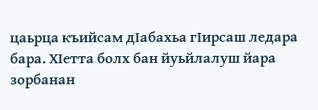цаьрца къийсам дIабахьа гIирсаш ледара бара. ХIетта болх бан йуьйлалуш йара зорбанан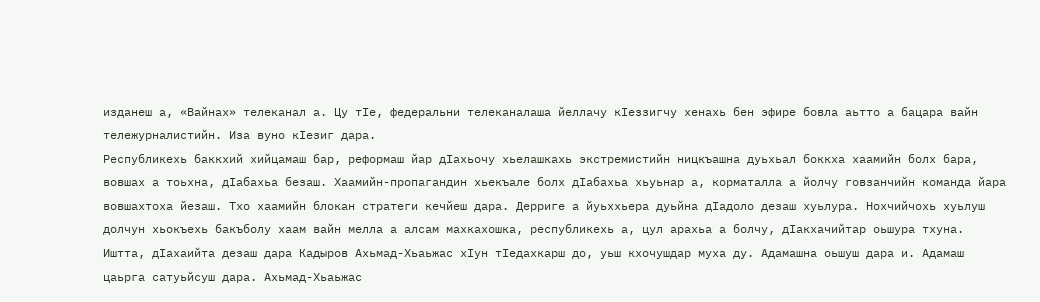изданеш а, «Вайнах» телеканал а. Цу тIе, федеральни телеканалаша йеллачу кIеззигчу хенахь бен эфире бовла аьтто а бацара вайн тележурналистийн. Иза вуно кIезиг дара.
Республикехь баккхий хийцамаш бар, реформаш йар дIахьочу хьелашкахь экстремистийн ницкъашна дуьхьал боккха хаамийн болх бара, вовшах а тоьхна, дIабахьа безаш. Хаамийн-пропагандин хьекъале болх дIабахьа хьуьнар а, корматалла а йолчу говзанчийн команда йара вовшахтоха йезаш. Тхо хаамийн блокан стратеги кечйеш дара. Дерриге а йуьххьера дуьйна дIадоло дезаш хуьлура. Нохчийчохь хуьлуш долчун хьокъехь бакъболу хаам вайн мелла а алсам махкахошка, республикехь а, цул арахьа а болчу, дIакхачийтар оьшура тхуна. Иштта, дIахаийта дезаш дара Кадыров Ахьмад-Хьаьжас хIун тIедахкарш до, уьш кхочушдар муха ду. Адамашна оьшуш дара и. Адамаш цаьрга сатуьйсуш дара. Ахьмад-Хьаьжас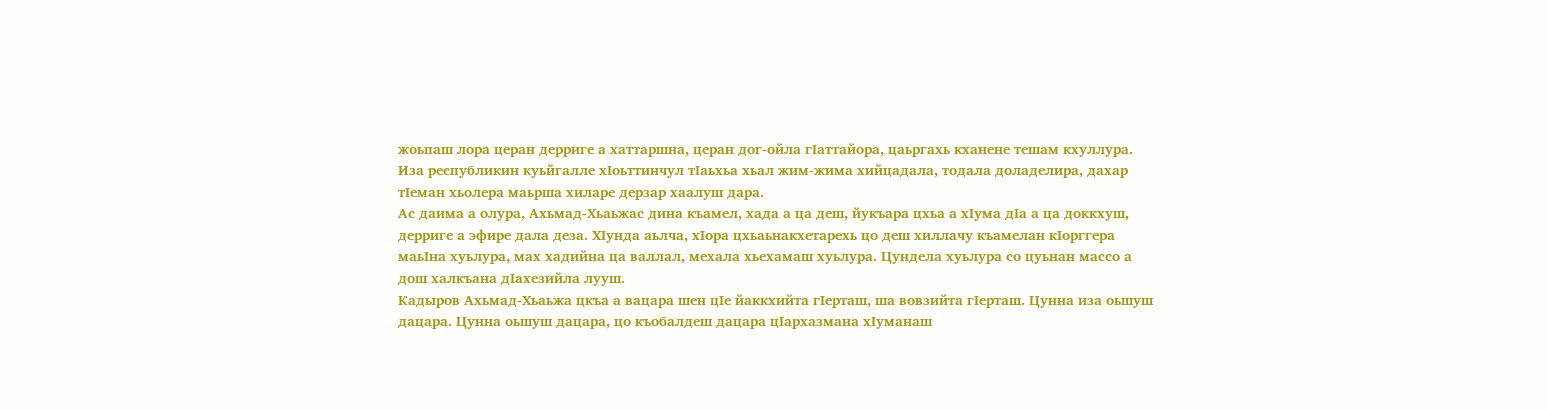жоьпаш лора церан дерриге а хаттаршна, церан дог-ойла гIаттайора, цаьргахь кханене тешам кхуллура. Иза республикин куьйгалле хIоьттинчул тIаьхьа хьал жим-жима хийцадала, тодала доладелира, дахар тIеман хьолера маьрша хиларе дерзар хаалуш дара.
Ас даима а олура, Ахьмад-Хьаьжас дина къамел, хада а ца деш, йукъара цхьа а хIума дIа а ца доккхуш, дерриге а эфире дала деза. ХIунда аьлча, хIора цхьаьнакхетарехь цо деш хиллачу къамелан кIорггера маьIна хуьлура, мах хадийна ца валлал, мехала хьехамаш хуьлура. Цундела хуьлура со цуьнан массо а дош халкъана дIахезийла лууш.
Кадыров Ахьмад-Хьаьжа цкъа а вацара шен цIе йаккхийта гIерташ, ша вовзийта гIерташ. Цунна иза оьшуш дацара. Цунна оьшуш дацара, цо къобалдеш дацара цIархазмана хIуманаш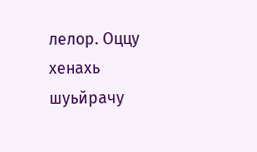лелор. Оццу хенахь шуьйрачу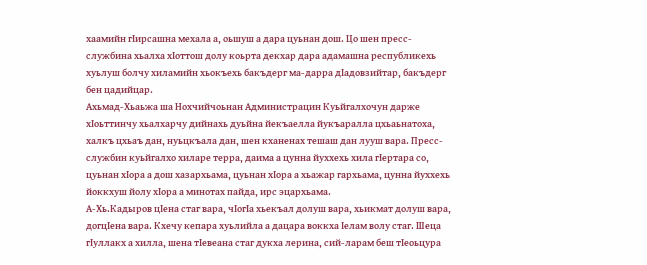хаамийн гIирсашна мехала а, оьшуш а дара цуьнан дош. Цо шен пресс-службина хьалха хIоттош долу коьрта декхар дара адамашна республикехь хуьлуш болчу хиламийн хьокъехь бакъдерг ма-дарра дIадовзийтар, бакъдерг бен цадийцар.
Ахьмад-Хьаьжа ша Нохчийчоьнан Администрацин Куьйгалхочун дарже хIоьттинчу хьалхарчу дийнахь дуьйна йекъаелла йукъаралла цхьаьнатоха, халкъ цхьаъ дан, нуьцкъала дан, шен кханенах тешаш дан лууш вара. Пресс-службин куьйгалхо хиларе терра, даима а цунна йуххехь хила гIертара со, цуьнан хIора а дош хазархьама, цуьнан хIора а хьажар гархьама, цунна йуххехь йоккхуш йолу хIора а минотах пайда, ирс эцархьама.
А-Хь.Кадыров цIена стаг вара, чIогIа хьекъал долуш вара, хьикмат долуш вара, догцIена вара. Кхечу кепара хуьлийла а дацара воккха Iелам волу стаг. Шеца гIуллакх а хилла, шена тIевеана стаг дукха лерина, сий-ларам беш тIеоьцура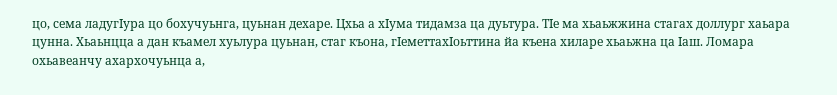цо, сема ладугIура цо бохучуьнга, цуьнан дехаре. Цхьа а хIума тидамза ца дуьтура. ТIе ма хьаьжжина стагах доллург хаьара цунна. Хьаьнцца а дан къамел хуьлура цуьнан, стаг къона, гIеметтахIоьттина йа къена хиларе хьаьжна ца Iаш. Ломара охьавеанчу ахархочуьнца а,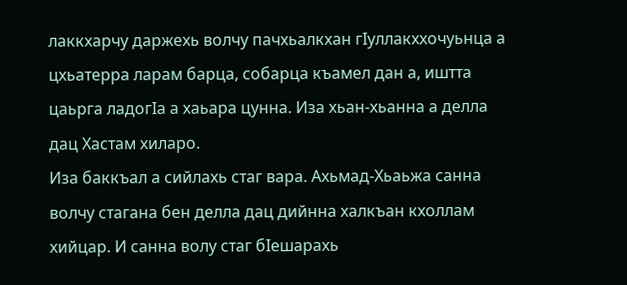лаккхарчу даржехь волчу пачхьалкхан гIуллакххочуьнца а цхьатерра ларам барца, собарца къамел дан а, иштта цаьрга ладогIа а хаьара цунна. Иза хьан-хьанна а делла дац Хастам хиларо.
Иза баккъал а сийлахь стаг вара. Ахьмад-Хьаьжа санна волчу стагана бен делла дац дийнна халкъан кхоллам хийцар. И санна волу стаг бIешарахь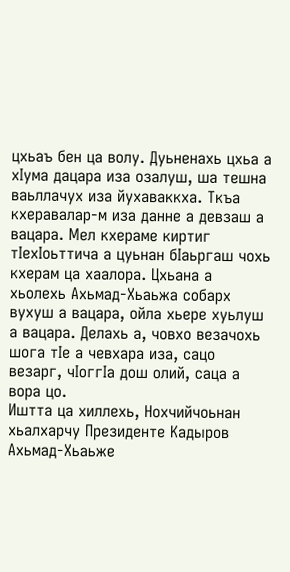цхьаъ бен ца волу. Дуьненахь цхьа а хIума дацара иза озалуш, ша тешна ваьллачух иза йухаваккха. Ткъа кхеравалар-м иза данне а девзаш а вацара. Мел кхераме киртиг тIехIоьттича а цуьнан бIаьргаш чохь кхерам ца хаалора. Цхьана а хьолехь Ахьмад-Хьаьжа собарх вухуш а вацара, ойла хьере хуьлуш а вацара. Делахь а, човхо везачохь шога тIе а чевхара иза, сацо везарг, чIоггIа дош олий, саца а вора цо.
Иштта ца хиллехь, Нохчийчоьнан хьалхарчу Президенте Кадыров Ахьмад-Хьаьже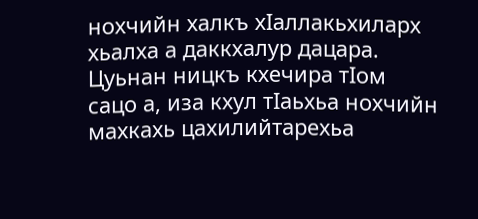нохчийн халкъ хIаллакьхиларх хьалха а даккхалур дацара. Цуьнан ницкъ кхечира тIом сацо а, иза кхул тIаьхьа нохчийн махкахь цахилийтарехьа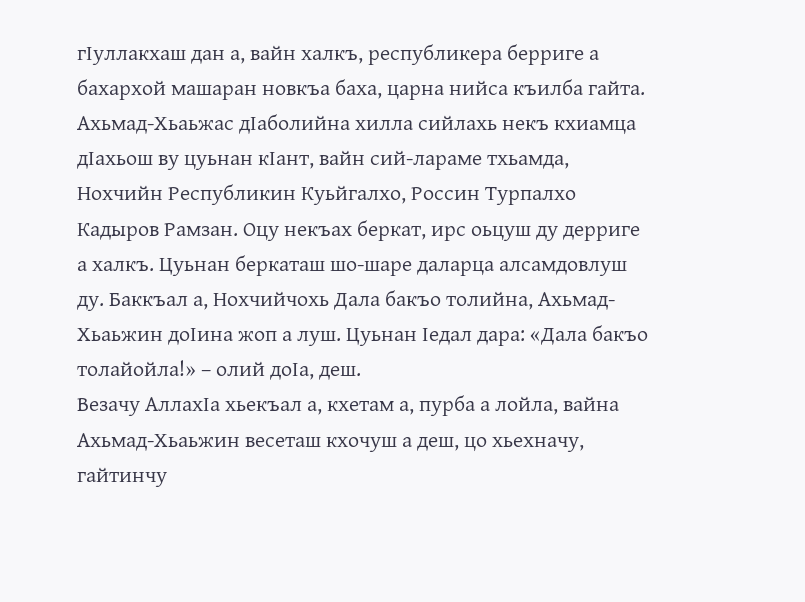гIуллакхаш дан а, вайн халкъ, республикера берриге а бахархой машаран новкъа баха, царна нийса къилба гайта.
Ахьмад-Хьаьжас дIаболийна хилла сийлахь некъ кхиамца дIахьош ву цуьнан кIант, вайн сий-лараме тхьамда, Нохчийн Республикин Куьйгалхо, Россин Турпалхо Кадыров Рамзан. Оцу некъах беркат, ирс оьцуш ду дерриге а халкъ. Цуьнан беркаташ шо-шаре даларца алсамдовлуш ду. Баккъал а, Нохчийчохь Дала бакъо толийна, Ахьмад-Хьаьжин доIина жоп а луш. Цуьнан Iедал дара: «Дала бакъо толайойла!» – олий доIа, деш.
Везачу АллахIа хьекъал а, кхетам а, пурба а лойла, вайна Ахьмад-Хьаьжин весеташ кхочуш а деш, цо хьехначу, гайтинчу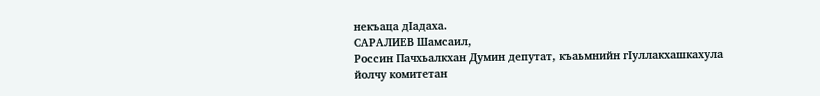некъаца дIадаха.
САРАЛИЕВ Шамсаил,
Россин Пачхьалкхан Думин депутат, къаьмнийн гIуллакхашкахула йолчу комитетан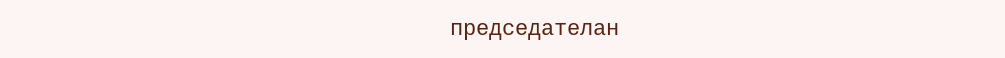председателан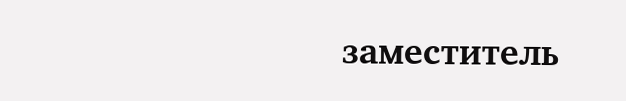заместитель